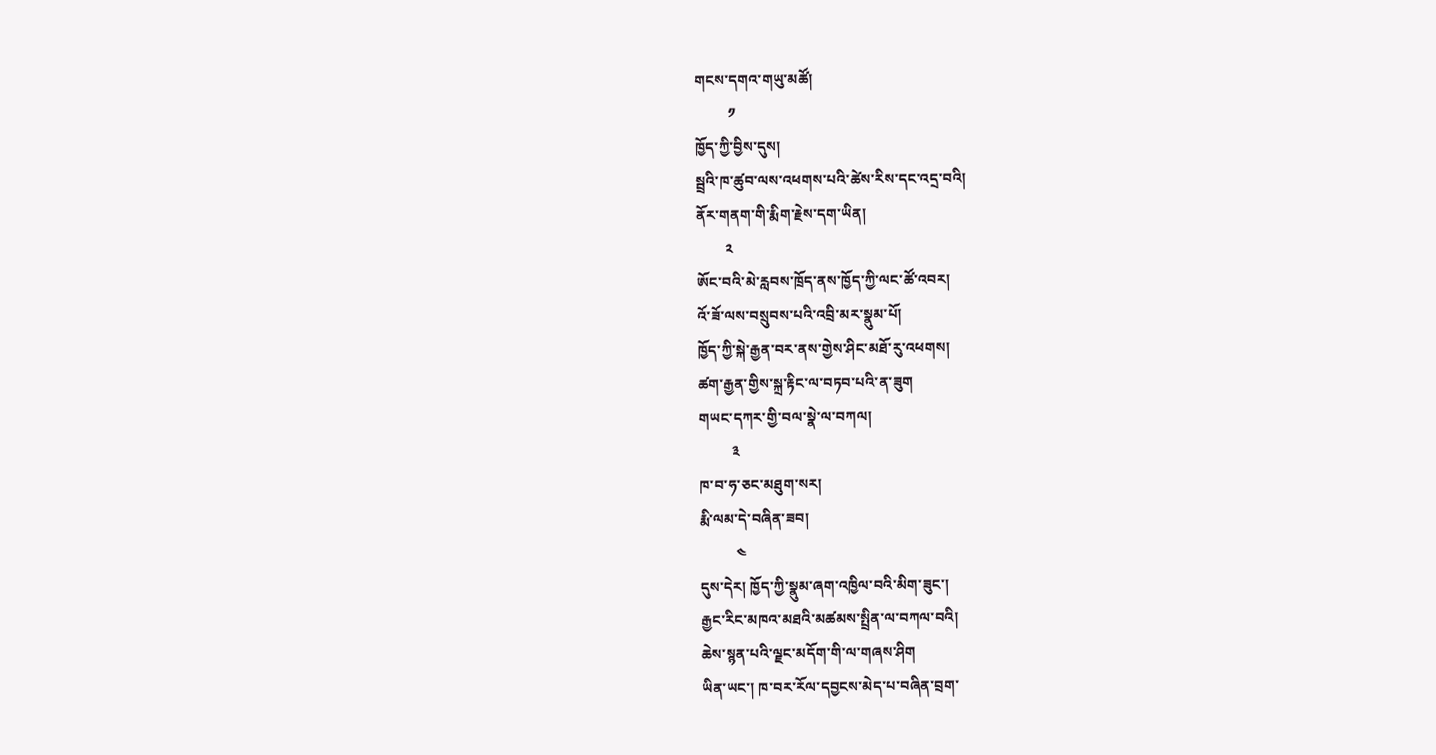གངས་དགའ་གཡུ་མཚོ།
         ༡
ཁྱོད་ཀྱི་བྱིས་དུས།
སྦྲའི་ཁ་ཚུབ་ལས་འཕགས་པའི་ཚེས་རིས་དང་འདྲ་བའི།
ནོར་གནག་གི་རྨིག་རྗེས་དག་ཡིན།
        ༢
ཨོང་བའི་མེ་རླབས་ཁྲོད་ནས་ཁྱོད་ཀྱི་ལང་ཚོ་འབར།
འོ་ཟོ་ལས་བསྲུབས་པའི་འབྲི་མར་སྣུམ་པོ།
ཁྱོད་ཀྱི་སྐེ་རྒྱན་བར་ནས་གྱེས་ཤིང་མཐོ་རུ་འཕགས།
ཚག་རྒྱན་གྱིས་སྐྲ་རྟིང་ལ་བཏབ་པའི་ན་ཟུག
གཡང་དཀར་གྱི་བལ་སྣེ་ལ་བཀལ།
         ༣
ཁ་བ་ཧ་ཅང་མཐུག་སར།
རྨི་ལམ་དེ་བཞིན་ཟབ།
          ༤
དུས་དེར། ཁྱོད་ཀྱི་སྣུམ་ཞག་འཁྱིལ་བའི་མིག་ཟུང་།
རྒྱང་རིང་མཁའ་མཐའི་མཚམས་སྤྲིན་ལ་བཀལ་བའི།
ཆེས་སྙན་པའི་ལྗང་མདོག་གི་ལ་གཞས་ཤིག
ཡིན་ཡང་། ཁ་བར་རོལ་དབྱངས་མེད་པ་བཞིན་བྲག་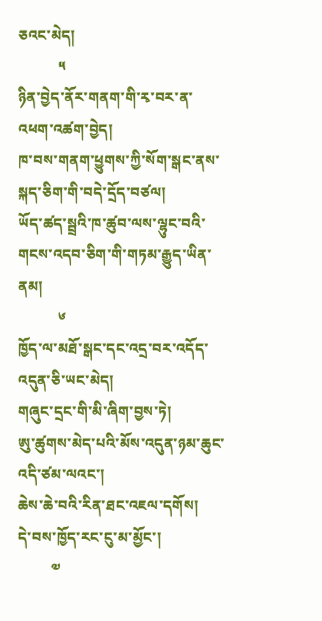ཅའང་མེད།
           ༥
ཉིན་བྱེད་ནོར་གནག་གི་རྭ་བར་ན་འཕག་འཚག་བྱེད།
ཁ་བས་གནག་ཕྱུགས་ཀྱི་སོག་སྒང་ནས་སྐད་ཅིག་གི་བདེ་དྲོད་བཙལ།
ཡོད་ཚད་སྦྲའི་ཁ་ཚུབ་ལས་ལྷུང་བའི་གངས་འདབ་ཅིག་གི་གཏམ་རྒྱུད་ཡིན་ནམ།
           ༦
ཁྱོད་ལ་མཐོ་སྒང་དང་འདྲ་བར་འདོད་འདུན་ཅི་ཡང་མེད།
གཞུང་དྲང་གི་མི་ཞིག་བྱས་ཏེ།
ཨུ་ཚུགས་མེད་པའི་མོས་འདུན་ཉམ་ཆུང་འདི་ཙམ་ལའང་།
ཆེས་ཆེ་བའི་རིན་ཐང་འཇལ་དགོས།
དེ་བས་ཁྱོད་རང་ངུ་མ་མྱོང་།
         ༧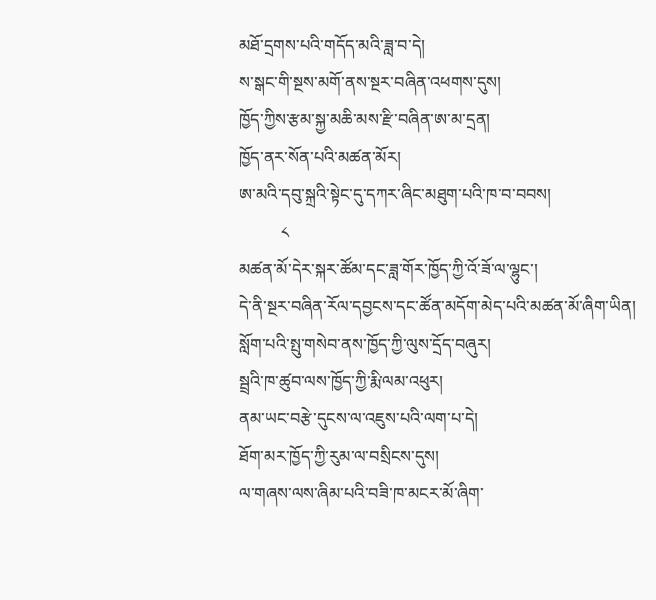མཐོ་དྲགས་པའི་གདོད་མའི་ཟླ་བ་དེ།
ས་སྒང་གི་སྔས་མགོ་ནས་སྔར་བཞིན་འཕགས་དུས།
ཁྱོད་ཀྱིས་རྩམ་སྐྱ་མཆི་མས་རྫི་བཞིན་ཨ་མ་དྲན།
ཁྱོད་ནར་སོན་པའི་མཚན་མོར།
ཨ་མའི་དབུ་སྐྲའི་སྟེང་དུ་དཀར་ཞིང་མཐུག་པའི་ཁ་བ་བབས།
          ༨
མཚན་མོ་དེར་སྐར་ཚོམ་དང་ཟླ་གོར་ཁྱོད་ཀྱི་འོ་ཟོ་ལ་ལྷུང་།
དེ་ནི་སྔར་བཞིན་རོལ་དབྱངས་དང་ཚོན་མདོག་མེད་པའི་མཚན་མོ་ཞིག་ཡིན།
སློག་པའི་སྤུ་གསེབ་ནས་ཁྱོད་ཀྱི་ལུས་དྲོད་བཞུར།
སྦྲའི་ཁ་ཚུབ་ལས་ཁྱོད་ཀྱི་རྨི་ལམ་འཕུར།
ནམ་ཡང་བརྩེ་དུངས་ལ་འཇུས་པའི་ལག་པ་དེ།
ཐོག་མར་ཁྱོད་ཀྱི་རུམ་ལ་བསྲིངས་དུས།
ལ་གཞས་ལས་ཞིམ་པའི་བཟི་ཁ་མངར་མོ་ཞིག་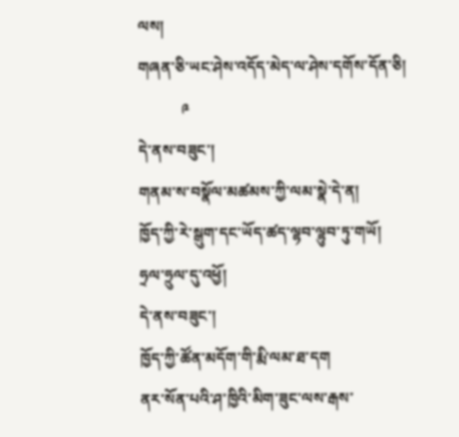ལས།
གཞན་ཅི་ཡང་ཤེས་འདོད་མེད་ལ་ཤེས་དགོས་དོན་ཅི།
           ༩
དེ་ནས་བཟུང་།
གནམ་ས་བསྣོལ་མཚམས་ཀྱི་ལམ་སྣེ་དེ་ན།
ཁྱོད་ཀྱི་རེ་སྒུག་དང་ཡོད་ཚད་ལྷབ་ལྷུབ་ཏུ་གཡོ།
ཧྲལ་ཧྲུལ་དུ་འཕྱོ།
དེ་ནས་བཟུང་།
ཁྱོད་ཀྱི་ཚོན་མདོག་གི་རྨི་ལམ་ཐ་དག
ནར་སོན་པའི་ཤ་ཁྱིའི་མིག་ཟུང་ལས་རྒས་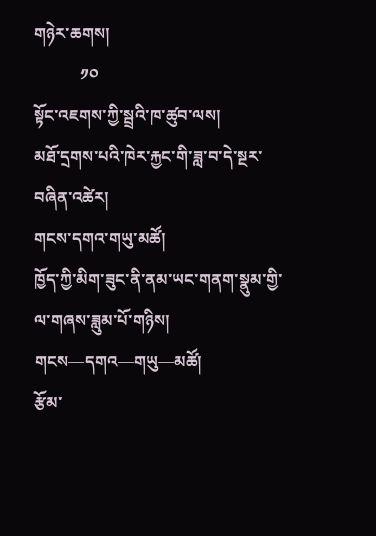གཉེར་ཆགས།
           ༡༠
སྟོང་འཇགས་ཀྱི་སྦྲའི་ཁ་ཚུབ་ལས།
མཐོ་དྲགས་པའི་ཁེར་རྐྱང་གི་ཟླ་བ་དེ་སྔར་བཞིན་འཚེར།
གངས་དགའ་གཡུ་མཚོ།
ཁྱོད་ཀྱི་མིག་ཟུང་ནི་ནམ་ཡང་གནག་སྣུམ་གྱི་ལ་གཞས་ཟླུམ་པོ་གཉིས།
གངས—དགའ—གཡུ—མཚོ།
རྩོམ་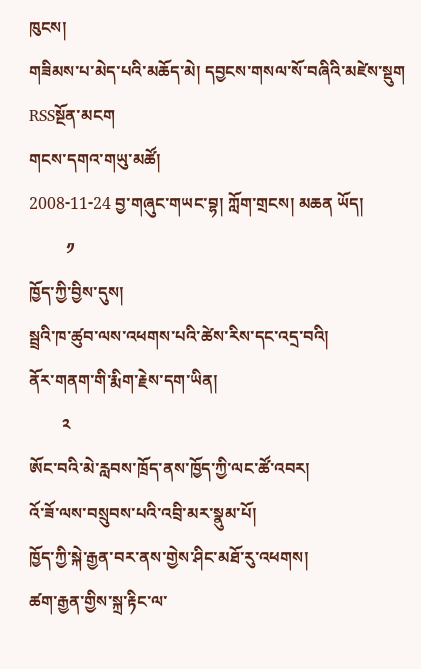ཁུངས།
གཟིམས་པ་མེད་པའི་མཆོད་མེ། དབྱངས་གསལ་སོ་བཞིའི་མཛེས་སྡུག  RSSསྔོན་མངག
གངས་དགའ་གཡུ་མཚོ།
2008-11-24 བྱ་གཞུང་གཡང་བྷ། ཀློག་གྲངས། མཆན ཡོད།
         ༡
ཁྱོད་ཀྱི་བྱིས་དུས།
སྦྲའི་ཁ་ཚུབ་ལས་འཕགས་པའི་ཚེས་རིས་དང་འདྲ་བའི།
ནོར་གནག་གི་རྨིག་རྗེས་དག་ཡིན།
        ༢
ཨོང་བའི་མེ་རླབས་ཁྲོད་ནས་ཁྱོད་ཀྱི་ལང་ཚོ་འབར།
འོ་ཟོ་ལས་བསྲུབས་པའི་འབྲི་མར་སྣུམ་པོ།
ཁྱོད་ཀྱི་སྐེ་རྒྱན་བར་ནས་གྱེས་ཤིང་མཐོ་རུ་འཕགས།
ཚག་རྒྱན་གྱིས་སྐྲ་རྟིང་ལ་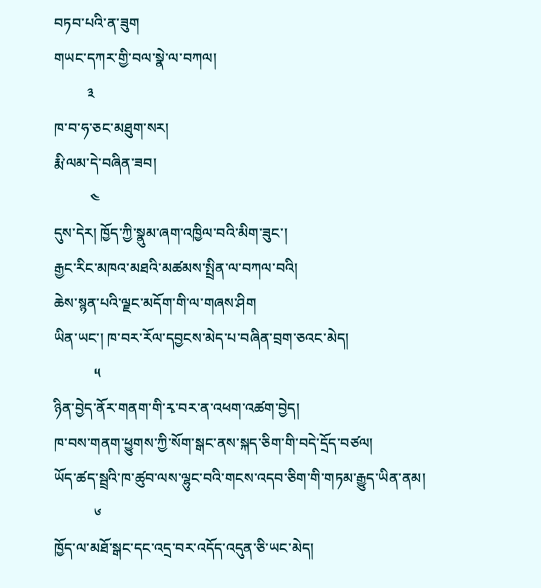བཏབ་པའི་ན་ཟུག
གཡང་དཀར་གྱི་བལ་སྣེ་ལ་བཀལ།
         ༣
ཁ་བ་ཧ་ཅང་མཐུག་སར།
རྨི་ལམ་དེ་བཞིན་ཟབ།
          ༤
དུས་དེར། ཁྱོད་ཀྱི་སྣུམ་ཞག་འཁྱིལ་བའི་མིག་ཟུང་།
རྒྱང་རིང་མཁའ་མཐའི་མཚམས་སྤྲིན་ལ་བཀལ་བའི།
ཆེས་སྙན་པའི་ལྗང་མདོག་གི་ལ་གཞས་ཤིག
ཡིན་ཡང་། ཁ་བར་རོལ་དབྱངས་མེད་པ་བཞིན་བྲག་ཅའང་མེད།
           ༥
ཉིན་བྱེད་ནོར་གནག་གི་རྭ་བར་ན་འཕག་འཚག་བྱེད།
ཁ་བས་གནག་ཕྱུགས་ཀྱི་སོག་སྒང་ནས་སྐད་ཅིག་གི་བདེ་དྲོད་བཙལ།
ཡོད་ཚད་སྦྲའི་ཁ་ཚུབ་ལས་ལྷུང་བའི་གངས་འདབ་ཅིག་གི་གཏམ་རྒྱུད་ཡིན་ནམ།
           ༦
ཁྱོད་ལ་མཐོ་སྒང་དང་འདྲ་བར་འདོད་འདུན་ཅི་ཡང་མེད།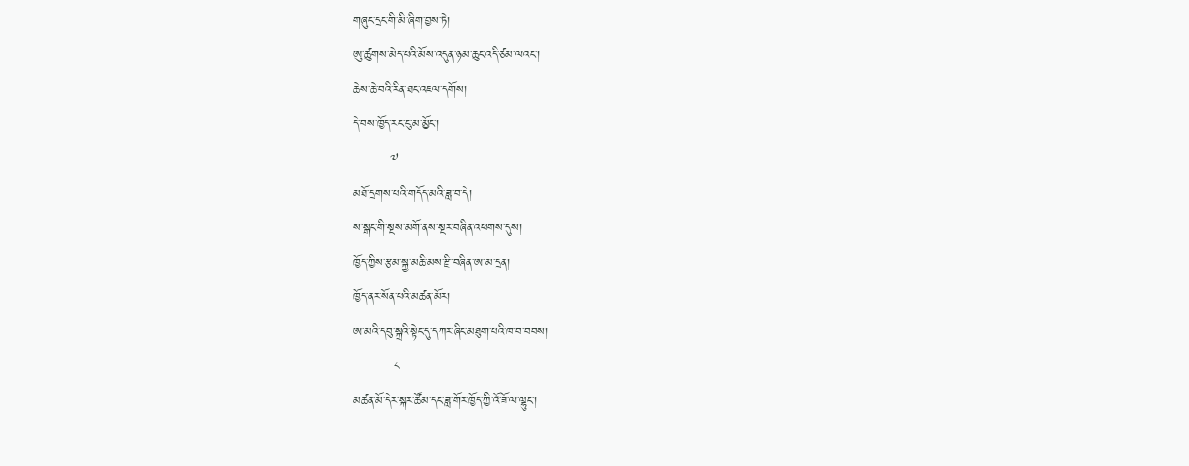གཞུང་དྲང་གི་མི་ཞིག་བྱས་ཏེ།
ཨུ་ཚུགས་མེད་པའི་མོས་འདུན་ཉམ་ཆུང་འདི་ཙམ་ལའང་།
ཆེས་ཆེ་བའི་རིན་ཐང་འཇལ་དགོས།
དེ་བས་ཁྱོད་རང་ངུ་མ་མྱོང་།
         ༧
མཐོ་དྲགས་པའི་གདོད་མའི་ཟླ་བ་དེ།
ས་སྒང་གི་སྔས་མགོ་ནས་སྔར་བཞིན་འཕགས་དུས།
ཁྱོད་ཀྱིས་རྩམ་སྐྱ་མཆི་མས་རྫི་བཞིན་ཨ་མ་དྲན།
ཁྱོད་ནར་སོན་པའི་མཚན་མོར།
ཨ་མའི་དབུ་སྐྲའི་སྟེང་དུ་དཀར་ཞིང་མཐུག་པའི་ཁ་བ་བབས།
          ༨
མཚན་མོ་དེར་སྐར་ཚོམ་དང་ཟླ་གོར་ཁྱོད་ཀྱི་འོ་ཟོ་ལ་ལྷུང་།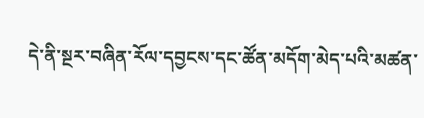དེ་ནི་སྔར་བཞིན་རོལ་དབྱངས་དང་ཚོན་མདོག་མེད་པའི་མཚན་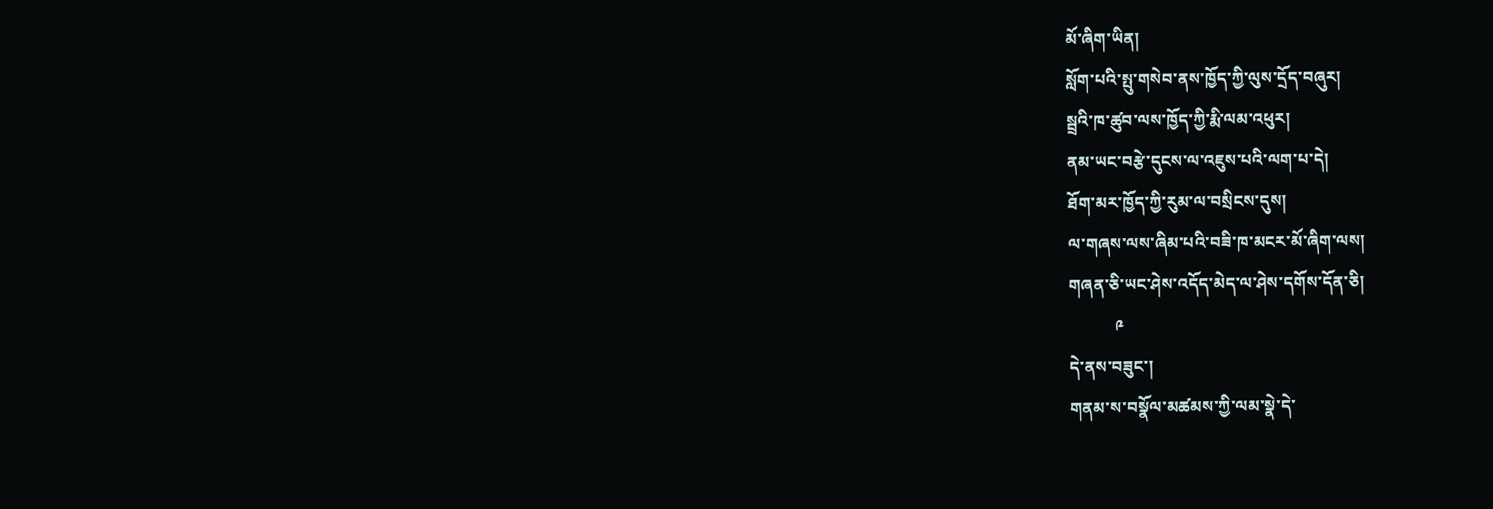མོ་ཞིག་ཡིན།
སློག་པའི་སྤུ་གསེབ་ནས་ཁྱོད་ཀྱི་ལུས་དྲོད་བཞུར།
སྦྲའི་ཁ་ཚུབ་ལས་ཁྱོད་ཀྱི་རྨི་ལམ་འཕུར།
ནམ་ཡང་བརྩེ་དུངས་ལ་འཇུས་པའི་ལག་པ་དེ།
ཐོག་མར་ཁྱོད་ཀྱི་རུམ་ལ་བསྲིངས་དུས།
ལ་གཞས་ལས་ཞིམ་པའི་བཟི་ཁ་མངར་མོ་ཞིག་ལས།
གཞན་ཅི་ཡང་ཤེས་འདོད་མེད་ལ་ཤེས་དགོས་དོན་ཅི།
           ༩
དེ་ནས་བཟུང་།
གནམ་ས་བསྣོལ་མཚམས་ཀྱི་ལམ་སྣེ་དེ་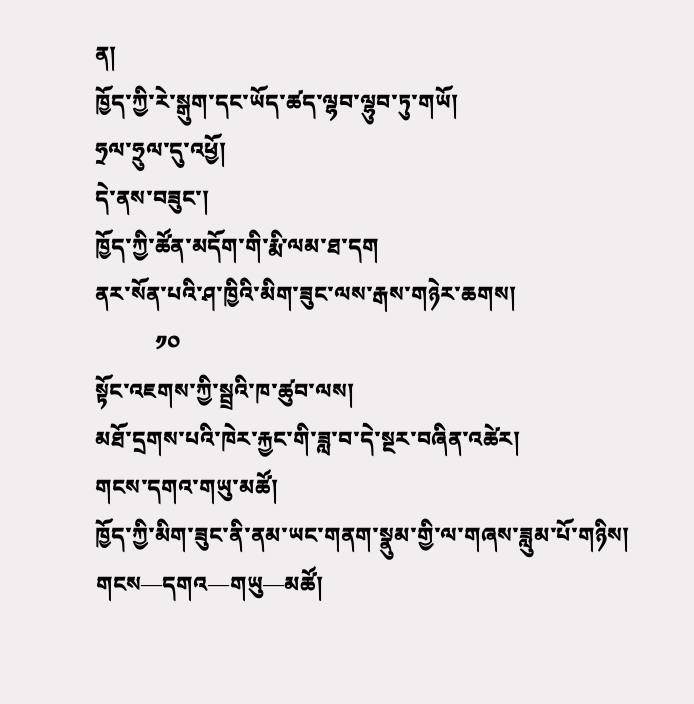ན།
ཁྱོད་ཀྱི་རེ་སྒུག་དང་ཡོད་ཚད་ལྷབ་ལྷུབ་ཏུ་གཡོ།
ཧྲལ་ཧྲུལ་དུ་འཕྱོ།
དེ་ནས་བཟུང་།
ཁྱོད་ཀྱི་ཚོན་མདོག་གི་རྨི་ལམ་ཐ་དག
ནར་སོན་པའི་ཤ་ཁྱིའི་མིག་ཟུང་ལས་རྒས་གཉེར་ཆགས།
           ༡༠
སྟོང་འཇགས་ཀྱི་སྦྲའི་ཁ་ཚུབ་ལས།
མཐོ་དྲགས་པའི་ཁེར་རྐྱང་གི་ཟླ་བ་དེ་སྔར་བཞིན་འཚེར།
གངས་དགའ་གཡུ་མཚོ།
ཁྱོད་ཀྱི་མིག་ཟུང་ནི་ནམ་ཡང་གནག་སྣུམ་གྱི་ལ་གཞས་ཟླུམ་པོ་གཉིས།
གངས—དགའ—གཡུ—མཚོ།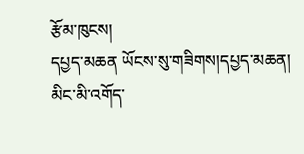རྩོམ་ཁུངས།
དཔྱད་མཆན ཡོངས་སུ་གཟིགས།དཔྱད་མཆན།
མིང་མི་འགོད་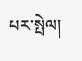པར་སྤེལ།